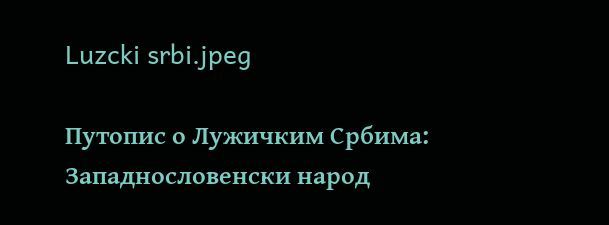Luzcki srbi.jpeg

Путопис о Лужичким Србима: Западнословенски народ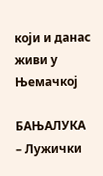који и данас живи у Њемачкој

БАЊАЛУКА – Лужички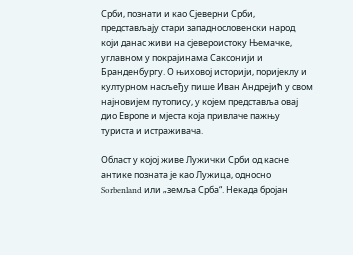Срби, познати и као Сјеверни Срби, представљају стари западнословенски народ који данас живи на сјевероистоку Њемачке, углавном у покрајинама Саксонији и Бранденбургу. О њиховој историји, поријеклу и културном насљеђу пише Иван Андрејић у свом најновијем путопису, у којем представља овај дио Европе и мјеста која привлаче пажњу туриста и истраживача.

Област у којој живе Лужички Срби од касне антике позната је као Лужица, односно Sorbenland или „земља Срба“. Некада бројан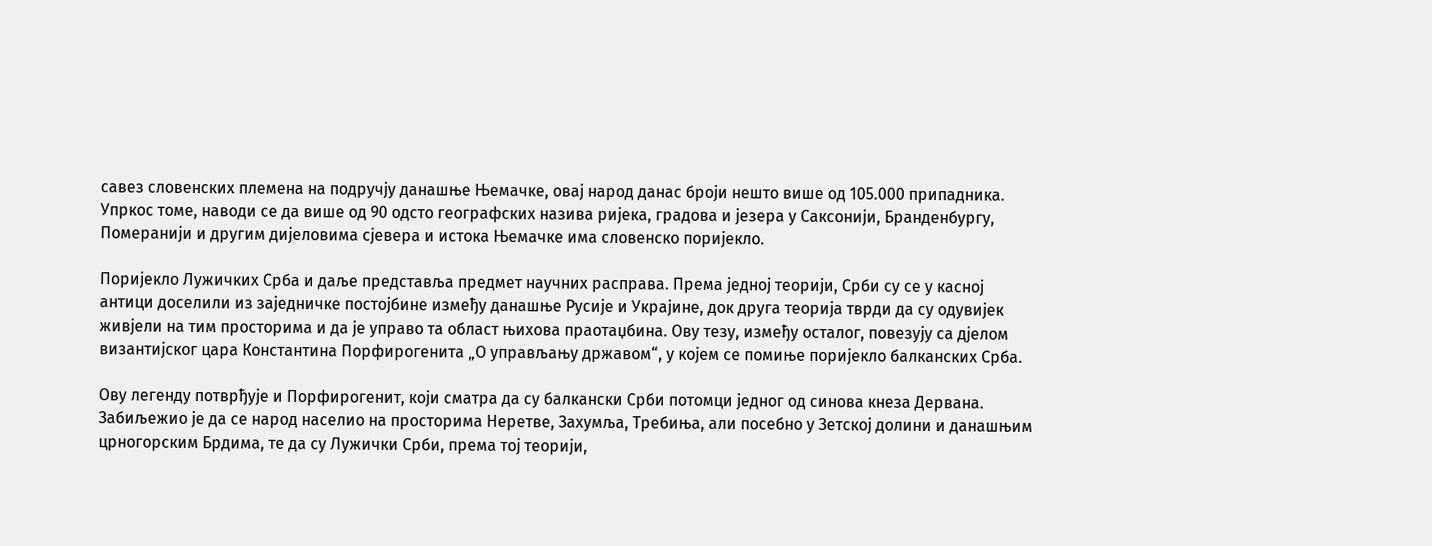савез словенских племена на подручју данашње Њемачке, овај народ данас броји нешто више од 105.000 припадника. Упркос томе, наводи се да више од 90 одсто географских назива ријека, градова и језера у Саксонији, Бранденбургу, Померанији и другим дијеловима сјевера и истока Њемачке има словенско поријекло.

Поријекло Лужичких Срба и даље представља предмет научних расправа. Према једној теорији, Срби су се у касној антици доселили из заједничке постојбине између данашње Русије и Украјине, док друга теорија тврди да су одувијек живјели на тим просторима и да је управо та област њихова праотаџбина. Ову тезу, између осталог, повезују са дјелом византијског цара Константина Порфирогенита „О управљању државом“, у којем се помиње поријекло балканских Срба.

Ову легенду потврђује и Порфирогенит, који сматра да су балкански Срби потомци једног од синова кнеза Дервана. Забиљежио је да се народ населио на просторима Неретве, Захумља, Требиња, али посебно у Зетској долини и данашњим црногорским Брдима, те да су Лужички Срби, према тој теорији,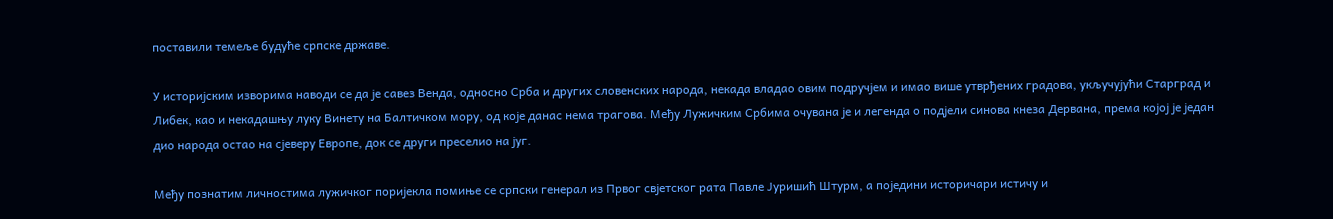поставили темеље будуће српске државе.

У историјским изворима наводи се да је савез Венда, односно Срба и других словенских народа, некада владао овим подручјем и имао више утврђених градова, укључујући Старград и Либек, као и некадашњу луку Винету на Балтичком мору, од које данас нема трагова. Међу Лужичким Србима очувана је и легенда о подјели синова кнеза Дервана, према којој је један дио народа остао на сјеверу Европе, док се други преселио на југ.

Међу познатим личностима лужичког поријекла помиње се српски генерал из Првог свјетског рата Павле Јуришић Штурм, а поједини историчари истичу и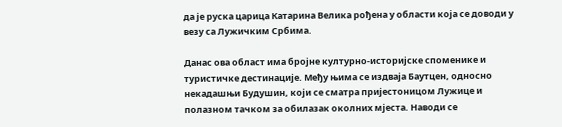да је руска царица Катарина Велика рођена у области која се доводи у везу са Лужичким Србима.

Данас ова област има бројне културно-историјске споменике и туристичке дестинације. Међу њима се издваја Баутцен, односно некадашњи Будушин, који се сматра пријестоницом Лужице и полазном тачком за обилазак околних мјеста. Наводи се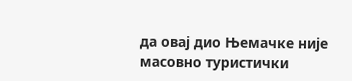да овај дио Њемачке није масовно туристички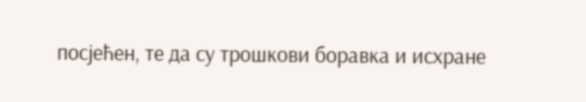посјећен, те да су трошкови боравка и исхране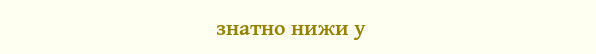знатно нижи у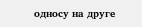односу на друге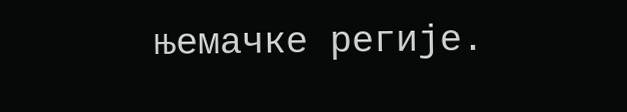њемачке регије.